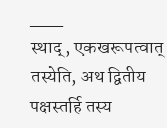___
स्थाद्, एकखरूपत्वात् तस्येति, अथ द्वितीय पक्षस्तर्हि तस्य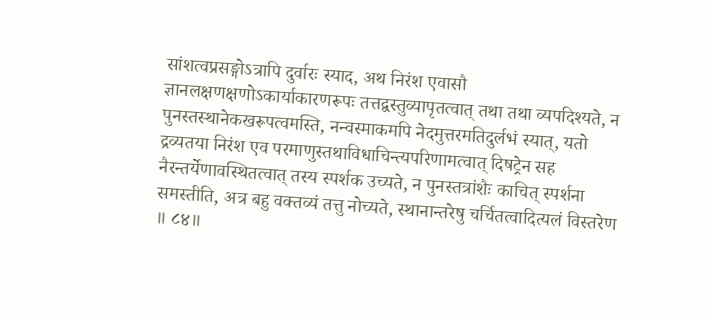सांशत्वप्रसङ्गोऽत्रापि दुर्वारः स्याद, अथ निरंश एवासौ ज्ञानलक्षणक्षणोऽकार्याकारणरूपः तत्तद्वस्तुव्यापृतत्वात् तथा तथा व्यपदिश्यते, न पुनस्तस्थानेकखरूपत्वमस्ति, नन्वस्माकमपि नेदमुत्तरमतिदुर्लभं स्यात्, यतो द्रव्यतया निरंश एव परमाणुस्तथाविधाचिन्त्यपरिणामत्वात् दिषट्रेन सह नैरन्तर्येणावस्थितत्वात् तस्य स्पर्शक उच्यते, न पुनस्तत्रांशैः काचित् स्पर्शना समस्तीति, अत्र बहु वक्तव्यं तत्तु नोच्यते, स्थानान्तरेषु चर्चितत्वादित्यलं विस्तरेण ॥ ८४॥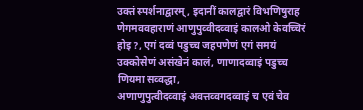उक्तं स्पर्शनाद्वारम् , इदानीं कालद्वारं विभणिषुराह
णेगमववहाराणं आणुपुव्वीदव्वाइं कालओ केवच्चिरं होइ ?, एगं दव्वं पडुच्च जहपणेणं एगं समयं उक्कोसेणं असंखेनं कालं, णाणादव्वाइं पडुच्च णियमा सव्वद्धा,
अणाणुपुत्वीदव्वाइं अवत्तव्वगदव्वाइं च एवं चेव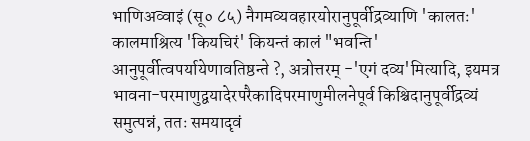भाणिअव्वाइं (सू० ८५) नैगमव्यवहारयोरानुपूर्वीद्रव्याणि 'कालतः' कालमाश्रित्य 'कियचिरं' कियन्तं कालं "भवन्ति' आनुपूर्वीत्वपर्यायेणावतिष्ठन्ते ?, अत्रोत्तरम् -'एगं दव्य'मित्यादि, इयमत्र भावना-परमाणुद्वयादेरपरैकादिपरमाणुमीलनेपूर्व किश्चिदानुपूर्वीद्रव्यं समुत्पन्नं, ततः समयादृवं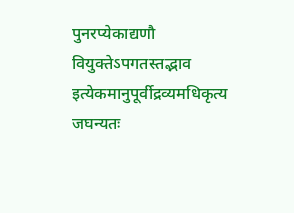पुनरप्येकाद्यणौ वियुक्तेऽपगतस्तद्भाव इत्येकमानुपूर्वीद्रव्यमधिकृत्य जघन्यतः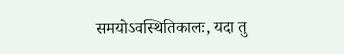समयोऽवस्थितिकालः, यदा तु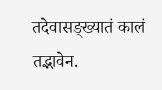तदेवासङ्ख्यातं कालं तद्भावेन.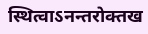स्थित्वाऽनन्तरोक्तख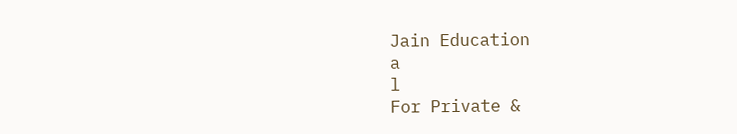Jain Education
a
l
For Private &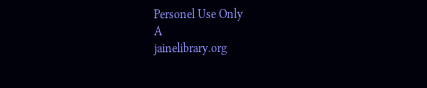Personel Use Only
A
jainelibrary.org